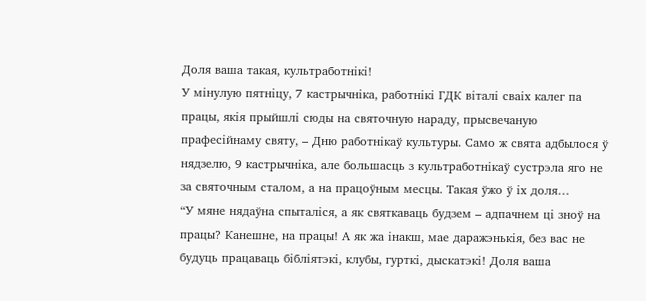Доля ваша такая, культработнікі!
У мінулую пятніцу, 7 кастрычніка, работнікі ГДК віталі сваіх калег па працы, якія прыйшлі сюды на святочную нараду, прысвечаную прафесійнаму святу, – Дню работнікаў культуры. Само ж свята адбылося ў нядзелю, 9 кастрычніка, але большасць з культработнікаў сустрэла яго не за святочным сталом, а на працоўным месцы. Такая ўжо ў іх доля…
“У мяне нядаўна спыталіся, а як святкаваць будзем – адпачнем ці зноў на працы? Канешне, на працы! А як жа інакш, мае даражэнькія, без вас не будуць працаваць бібліятэкі, клубы, гурткі, дыскатэкі! Доля ваша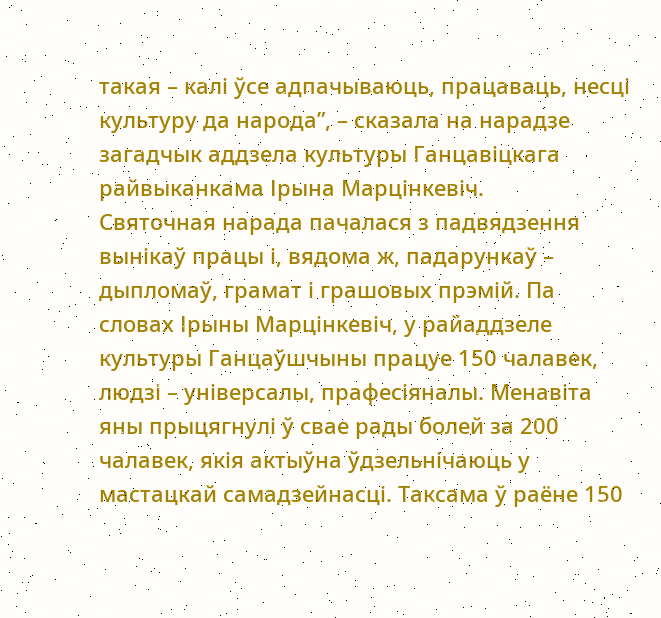такая – калі ўсе адпачываюць, працаваць, несці культуру да народа”, – сказала на нарадзе загадчык аддзела культуры Ганцавіцкага райвыканкама Ірына Марцінкевіч.
Святочная нарада пачалася з падвядзення вынікаў працы і, вядома ж, падарункаў – дыпломаў, грамат і грашовых прэмій. Па словах Ірыны Марцінкевіч, у райаддзеле культуры Ганцаўшчыны працуе 150 чалавек, людзі – універсалы, прафесіяналы. Менавіта яны прыцягнулі ў свае рады болей за 200 чалавек, якія актыўна ўдзельнічаюць у мастацкай самадзейнасці. Таксама ў раёне 150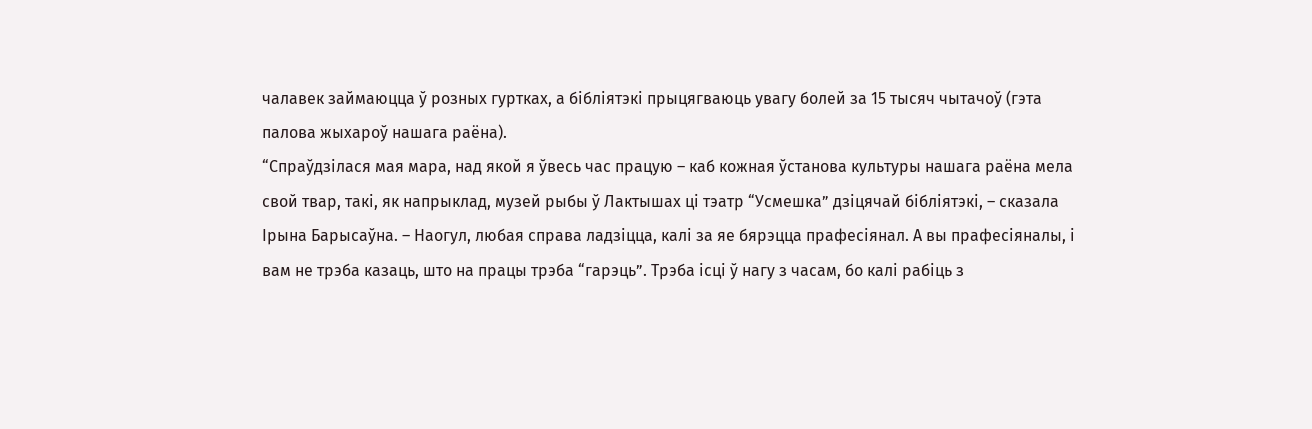чалавек займаюцца ў розных гуртках, а бібліятэкі прыцягваюць увагу болей за 15 тысяч чытачоў (гэта палова жыхароў нашага раёна).
“Спраўдзілася мая мара, над якой я ўвесь час працую – каб кожная ўстанова культуры нашага раёна мела свой твар, такі, як напрыклад, музей рыбы ў Лактышах ці тэатр “Усмешка” дзіцячай бібліятэкі, – сказала Ірына Барысаўна. – Наогул, любая справа ладзіцца, калі за яе бярэцца прафесіянал. А вы прафесіяналы, і вам не трэба казаць, што на працы трэба “гарэць”. Трэба ісці ў нагу з часам, бо калі рабіць з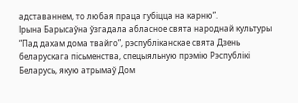адставаннем, то любая праца губіцца на карню”.
Ірына Барысаўна ўзгадала абласное свята народнай культуры “Пад дахам дома твайго”, рэспубліканскае свята Дзень беларускага пісьменства, спецыяльную прэмію Рэспублікі Беларусь, якую атрымаў Дом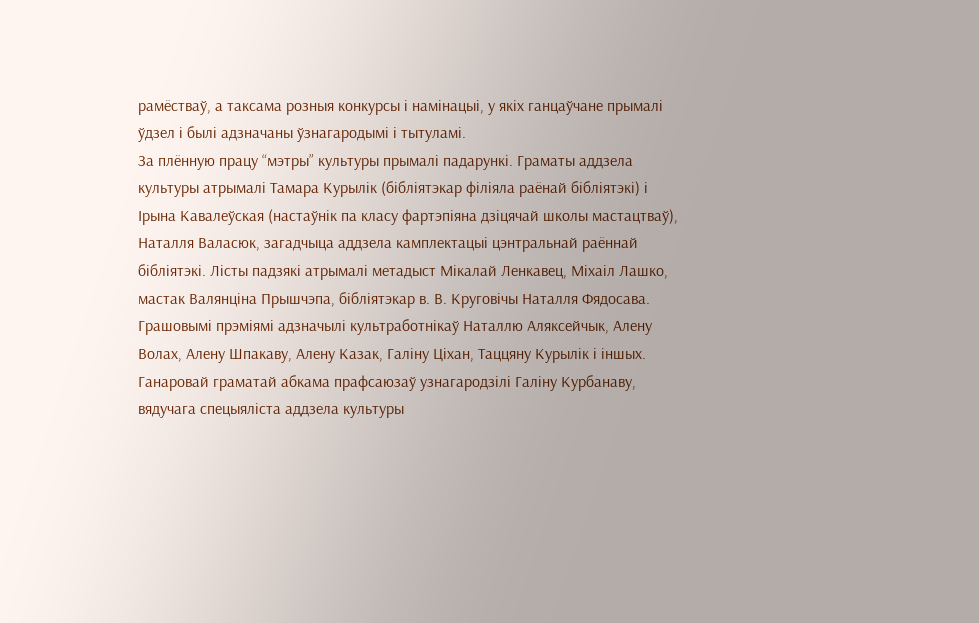рамёстваў, а таксама розныя конкурсы і намінацыі, у якіх ганцаўчане прымалі ўдзел і былі адзначаны ўзнагародымі і тытуламі.
За плённую працу “мэтры” культуры прымалі падарункі. Граматы аддзела культуры атрымалі Тамара Курылік (бібліятэкар філіяла раёнай бібліятэкі) і Ірына Кавалеўская (настаўнік па класу фартэпіяна дзіцячай школы мастацтваў), Наталля Валасюк, загадчыца аддзела камплектацыі цэнтральнай раённай бібліятэкі. Лісты падзякі атрымалі метадыст Мікалай Ленкавец, Міхаіл Лашко, мастак Валянціна Прышчэпа, бібліятэкар в. В. Круговічы Наталля Фядосава. Грашовымі прэміямі адзначылі культработнікаў Наталлю Аляксейчык, Алену Волах, Алену Шпакаву, Алену Казак, Галіну Ціхан, Таццяну Курылік і іншых.
Ганаровай граматай абкама прафсаюзаў узнагародзілі Галіну Курбанаву, вядучага спецыяліста аддзела культуры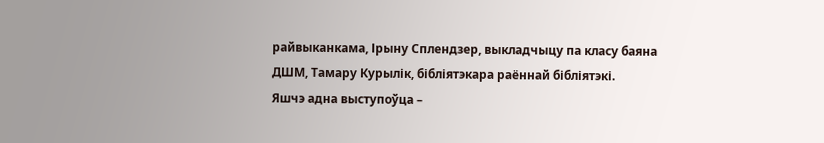райвыканкама, Ірыну Сплендзер, выкладчыцу па класу баяна ДШМ, Тамару Курылік, бібліятэкара раённай бібліятэкі.
Яшчэ адна выступоўца –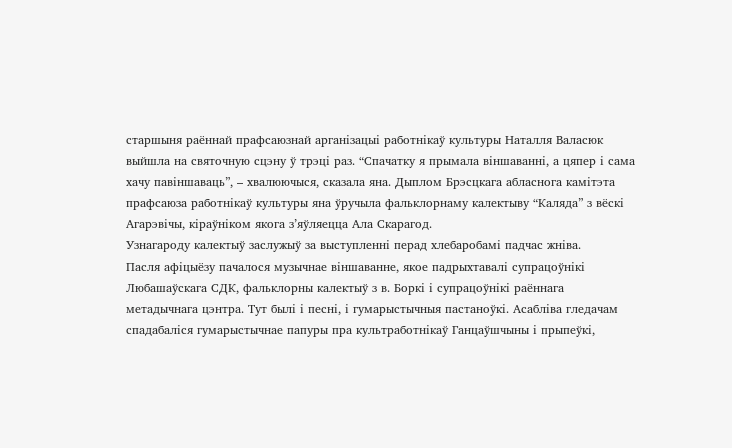старшыня раённай прафсаюзнай арганізацыі работнікаў культуры Наталля Валасюк выйшла на святочную сцэну ў трэці раз. “Спачатку я прымала віншаванні, а цяпер і сама хачу павіншаваць”, – хвалюючыся, сказала яна. Дыплом Брэсцкага абласнога камітэта прафсаюза работнікаў культуры яна ўручыла фальклорнаму калектыву “Каляда” з вёскі Агарэвічы, кіраўніком якога з’яўляецца Ала Скарагод.
Узнагароду калектыў заслужыў за выступленні перад хлебаробамі падчас жніва.
Пасля афіцыёзу пачалося музычнае віншаванне, якое падрыхтавалі супрацоўнікі Любашаўскага СДК, фальклорны калектыў з в. Боркі і супрацоўнікі раённага метадычнага цэнтра. Тут былі і песні, і гумарыстычныя пастаноўкі. Асабліва гледачам спадабаліся гумарыстычнае папуры пра культработнікаў Ганцаўшчыны і прыпеўкі,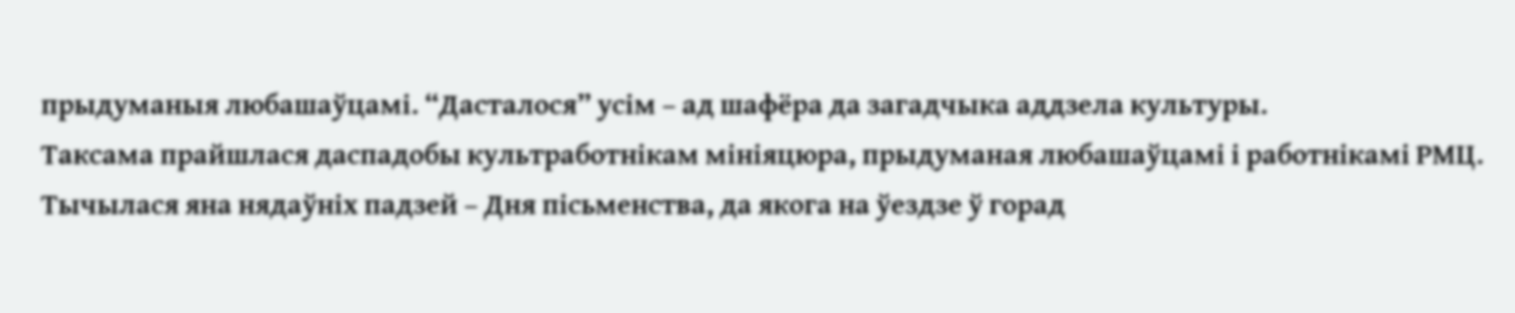прыдуманыя любашаўцамі. “Дасталося” усім – ад шафёра да загадчыка аддзела культуры.
Таксама прайшлася даспадобы культработнікам мініяцюра, прыдуманая любашаўцамі і работнікамі РМЦ. Тычылася яна нядаўніх падзей – Дня пісьменства, да якога на ўездзе ў горад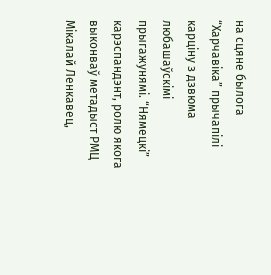на сцяне былога “Харчавіка” прычапілі карціну з дзвюма любашаўскімі прыгажунямі. “Нямецкі” карэспандэнт, ролю якога выконваў метадыст РМЦ Мікалай Ленкавец,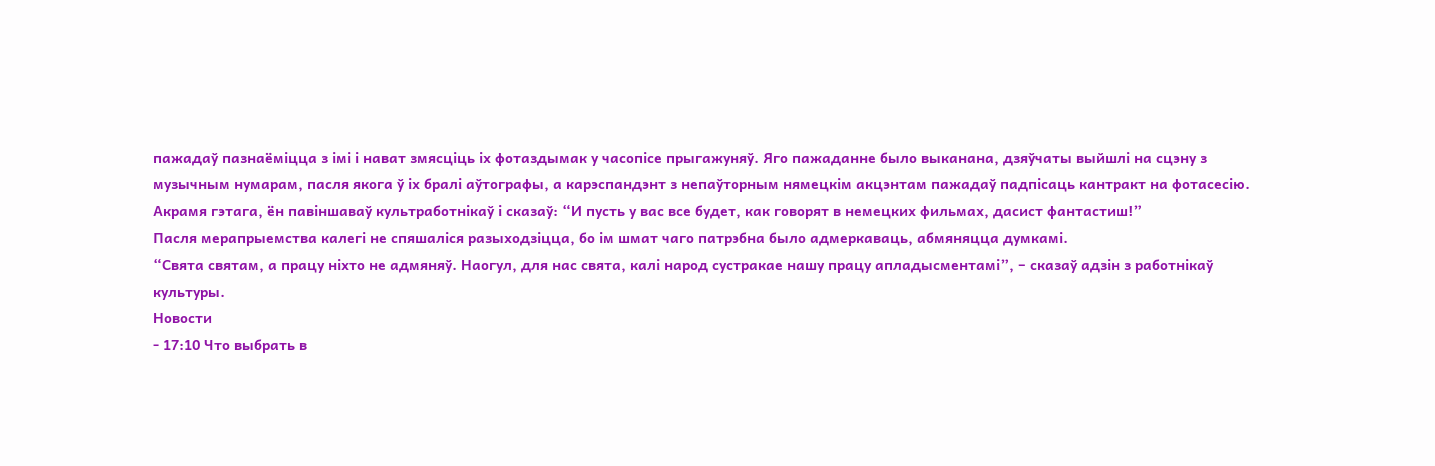пажадаў пазнаёміцца з імі і нават змясціць іх фотаздымак у часопісе прыгажуняў. Яго пажаданне было выканана, дзяўчаты выйшлі на сцэну з музычным нумарам, пасля якога ў іх бралі аўтографы, а карэспандэнт з непаўторным нямецкім акцэнтам пажадаў падпісаць кантракт на фотасесію.
Акрамя гэтага, ён павіншаваў культработнікаў і сказаў: “И пусть у вас все будет, как говорят в немецких фильмах, дасист фантастиш!”
Пасля мерапрыемства калегі не спяшаліся разыходзіцца, бо ім шмат чаго патрэбна было адмеркаваць, абмяняцца думкамі.
“Свята святам, а працу ніхто не адмяняў. Наогул, для нас свята, калі народ сустракае нашу працу апладысментамі”, – сказаў адзін з работнікаў культуры.
Новости
- 17:10 Что выбрать в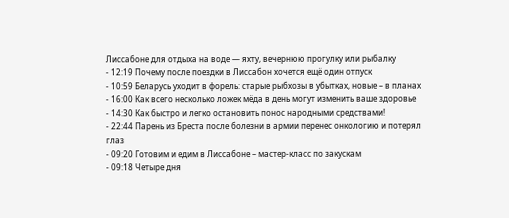Лиссабоне для отдыха на воде — яхту, вечернюю прогулку или рыбалку
- 12:19 Почему после поездки в Лиссабон хочется ещё один отпуск
- 10:59 Беларусь уходит в форель: старые рыбхозы в убытках, новые – в планах
- 16:00 Как всего несколько ложек мёда в день могут изменить ваше здоровье
- 14:30 Как быстро и легко остановить понос народными средствами!
- 22:44 Парень из Бреста после болезни в армии перенес онкологию и потерял глаз
- 09:20 Готовим и едим в Лиссабоне – мастер-класс по закускам
- 09:18 Четыре дня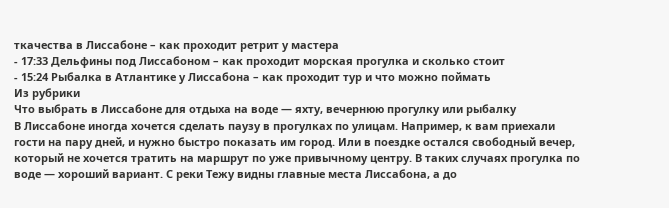ткачества в Лиссабоне – как проходит ретрит у мастера
- 17:33 Дельфины под Лиссабоном – как проходит морская прогулка и сколько стоит
- 15:24 Рыбалка в Атлантике у Лиссабона – как проходит тур и что можно поймать
Из рубрики
Что выбрать в Лиссабоне для отдыха на воде — яхту, вечернюю прогулку или рыбалку
В Лиссабоне иногда хочется сделать паузу в прогулках по улицам. Например, к вам приехали гости на пару дней, и нужно быстро показать им город. Или в поездке остался свободный вечер, который не хочется тратить на маршрут по уже привычному центру. В таких случаях прогулка по воде — хороший вариант. С реки Тежу видны главные места Лиссабона, а до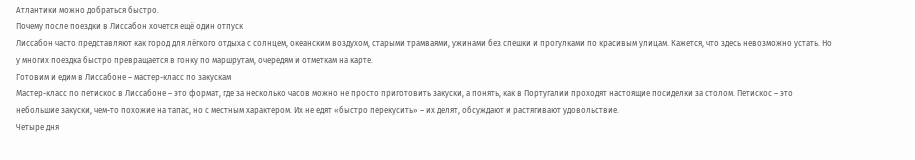Атлантики можно добраться быстро.
Почему после поездки в Лиссабон хочется ещё один отпуск
Лиссабон часто представляют как город для лёгкого отдыха с солнцем, океанским воздухом, старыми трамваями, ужинами без спешки и прогулками по красивым улицам. Кажется, что здесь невозможно устать. Но у многих поездка быстро превращается в гонку по маршрутам, очередям и отметкам на карте.
Готовим и едим в Лиссабоне – мастер-класс по закускам
Мастер-класс по петискос в Лиссабоне – это формат, где за несколько часов можно не просто приготовить закуски, а понять, как в Португалии проходят настоящие посиделки за столом. Петискос – это небольшие закуски, чем-то похожие на тапас, но с местным характером. Их не едят «быстро перекусить» – их делят, обсуждают и растягивают удовольствие.
Четыре дня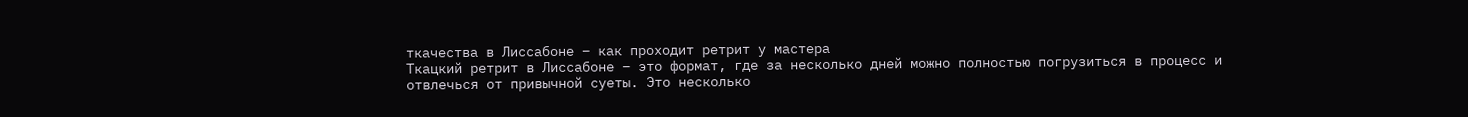ткачества в Лиссабоне – как проходит ретрит у мастера
Ткацкий ретрит в Лиссабоне – это формат, где за несколько дней можно полностью погрузиться в процесс и отвлечься от привычной суеты. Это несколько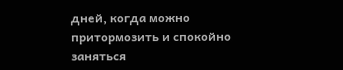дней, когда можно притормозить и спокойно заняться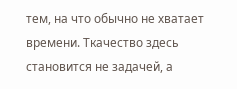тем, на что обычно не хватает времени. Ткачество здесь становится не задачей, а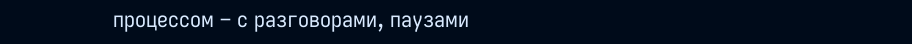процессом – с разговорами, паузами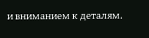и вниманием к деталям.